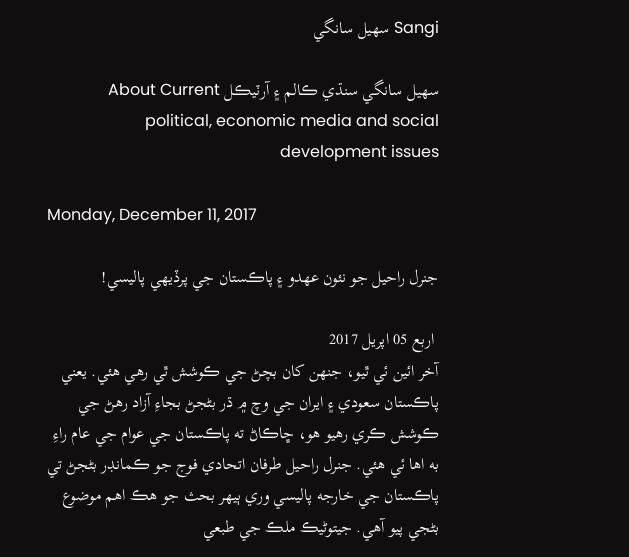Sangi سهيل سانگي

سهيل سانگي سنڌي ڪالم ۽ آرٽيڪل About Current political, economic media and social development issues

Monday, December 11, 2017

جنرل راحيل جو نئون عهدو ۽ پاڪستان جي پرڏيهي پاليسي!

 اربع 05 اپريل 2017
آخر ائين ئي ٿيو، جنهن کان بچڻ جي ڪوشش ٿي رهي هئي. يعني پاڪستان سعودي ۽ ايران جي وچ ۾ ڌر بڻجڻ بجاءِ آزاد رهڻ جي ڪوشش ڪري رهيو هو، ڇاڪاڻ ته پاڪستان جي عوام جي عام راءِ به اها ئي هئي. جنرل راحيل طرفان اتحادي فوج جو ڪمانڊر بڻجڻ تي پاڪستان جي خارجه پاليسي وري ٻيهر بحث جو هڪ اهم موضوع بڻجي پيو آهي. جيتوڻيڪ ملڪ جي طبعي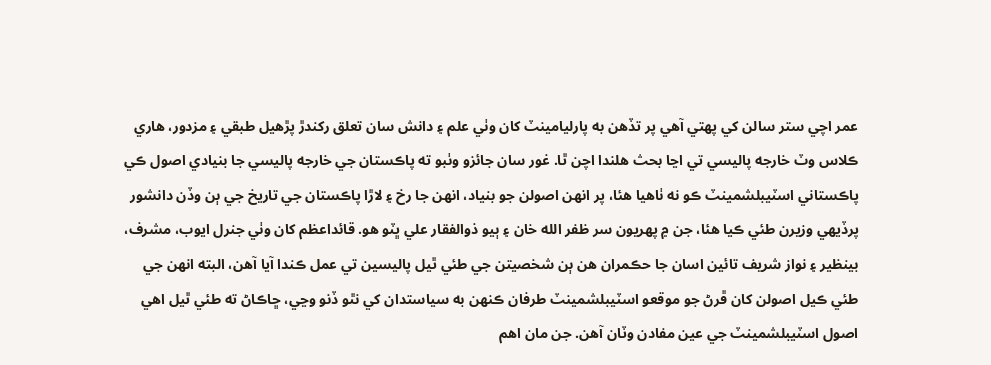عمر اچي ستر سالن کي پهتي آهي پر تڏهن به پارليامينٽ کان وٺي علم ۽ دانش سان تعلق رکندڙ پڙهيل طبقي ۽ مزدور، هاري ڪلاس وٽ خارجه پاليسي تي اڃا بحث هلندا اچن ٿا. غور سان جائزو وٺبو ته پاڪستان جي خارجه پاليسي جا بنيادي اصول ڪي پاڪستاني اسٽيبلشمينٽ ڪو نه ٺاهيا هئا، پر انهن اصولن جو بنياد، انهن جا رخ ۽ لاڙا پاڪستان جي تاريخ جي ٻن وڏن دانشور پرڏيهي وزيرن طئي ڪيا هئا، جن ۾ پهريون سر ظفر الله خان ۽ ٻيو ذوالفقار علي ڀٽو هو. قائداعظم کان وٺي جنرل ايوب، مشرف، بينظير ۽ نواز شريف تائين اسان جا حڪمران هن ٻن شخصيتن جي طئي ٿيل پاليسين تي عمل ڪندا آيا آهن، البته انهن جي طئي ڪيل اصولن کان ڦرڻ جو موقعو اسٽيبلشمينٽ طرفان ڪنهن به سياستدان کي نٿو ڏنو وڃي، ڇاڪاڻ ته طئي ٿيل اهي اصول اسٽيبلشمينٽ جي عين مفادن وٽان آهن. جن مان اهم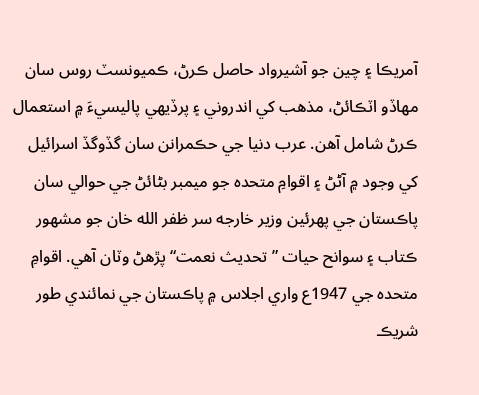آمريڪا ۽ چين جو آشيرواد حاصل ڪرڻ، ڪميونسٽ روس سان مهاڏو اٽڪائڻ، مذهب کي اندروني ۽ پرڏيهي پاليسيءَ ۾ استعمال ڪرڻ شامل آهن. عرب دنيا جي حڪمرانن سان گڏوگڏ اسرائيل کي وجود ۾ آڻڻ ۽ اقوامِ متحده جو ميمبر بڻائڻ جي حوالي سان پاڪستان جي پهرئين وزير خارجه سر ظفر الله خان جو مشهور ڪتاب ۽ سوانح حيات ”تحديث نعمت“ پڙهڻ وٽان آهي. اقوامِ متحده جي 1947ع واري اجلاس ۾ پاڪستان جي نمائندي طور شريڪ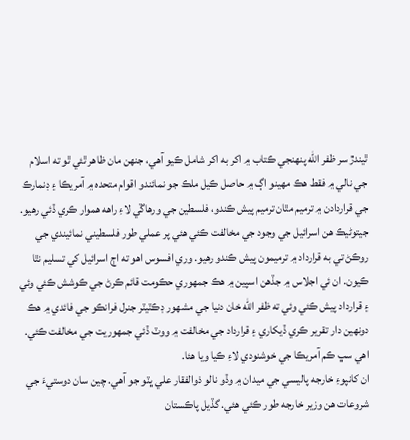ٿيندڙ سر ظفر الله پنهنجي ڪتاب ۾ اکر به اکر شامل ڪيو آهي، جنهن مان ظاهر ٿئي ٿو ته اسلام جي نالي ۾ فقط هڪ مهينو اڳ ۾ حاصل ڪيل ملڪ جو نمائندو اقوام متحده ۾ آمريڪا ۽ ڊنمارڪ جي قراردادن ۾ ترميم مٿان ترميم پيش ڪندو، فلسطين جي ورهاڱي لاءِ راهه هموار ڪري ڏئي رهيو. جيتوڻيڪ هن اسرائيل جي وجود جي مخالفت ڪئي هئي پر عملي طور فلسطيني نمائيندي جي روڪڻ تي به قرارداد ۾ ترميمون پيش ڪندو رهيو. وري افسوس اهو ته اڄ اسرائيل کي تسليم نٿا ڪيون. ان ئي اجلاس ۾ جڏهن اسپين ۾ هڪ جمهوري حڪومت قائم ڪرڻ جي ڪوشش ڪئي وئي ۽ قرارداد پيش ڪئي وئي ته ظفر الله خان دنيا جي مشهور ڊڪٽيٽر جنرل فرانڪو جي فائدي ۾ هڪ دونهين دار تقرير ڪري ڏيکاري ۽ قرارداد جي مخالفت ۾ ووٽ ڏئي جمهوريت جي مخالفت ڪئي. اهي سڀ ڪم آمريڪا جي خوشنودي لاءِ ڪيا ويا هئا.
ان کانپوءِ خارجه پاليسي جي ميدان ۾ وڏو نالو ذوالفقار علي ڀٽو جو آهي. چين سان دوستيءَ جي شروعات هن وزير خارجه طور ڪئي هئي. گڏيل پاڪستان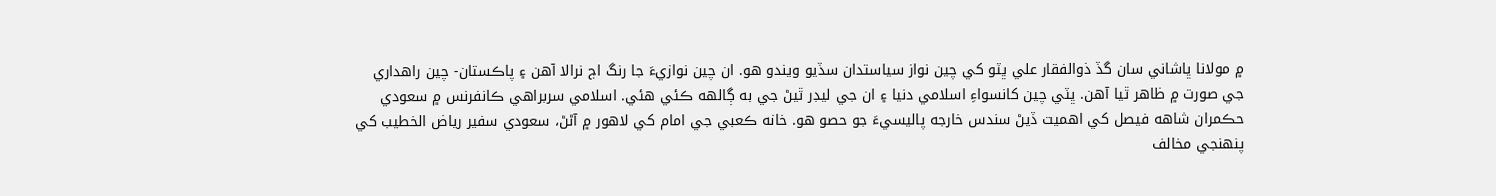۾ مولانا ڀاشاني سان گڏ ذوالفقار علي ڀٽو کي چين نواز سياستدان سڏيو ويندو هو. ان چين نوازيءَ جا رنگ اڄ نرالا آهن ۽ پاڪستان- چين راهداري جي صورت ۾ ظاهر ٿيا آهن. ڀٽي چين کانسواءِ اسلامي دنيا ۽ ان جي ليڊر ٿيڻ جي به ڳالهه ڪئي هئي. اسلامي سربراهي ڪانفرنس ۾ سعودي حڪمران شاهه فيصل کي اهميت ڏيڻ سندس خارجه پاليسيءَ جو حصو هو. خانه ڪعبي جي امام کي لاهور ۾ آڻڻ، سعودي سفير رياض الخطيب کي پنهنجي مخالف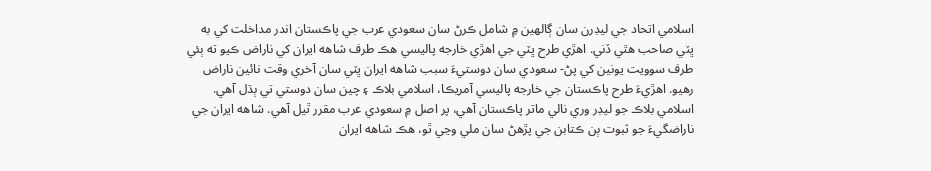اسلامي اتحاد جي ليڊرن سان ڳالهين ۾ شامل ڪرڻ سان سعودي عرب جي پاڪستان اندر مداخلت کي به ڀٽي صاحب هٿي ڏني. اهڙي طرح ڀٽي جي اهڙي خارجه پاليسي هڪ طرف شاهه ايران کي ناراض ڪيو ته ٻئي طرف سوويت يونين کي پڻ- سعودي سان دوستيءَ سبب شاهه ايران ڀٽي سان آخري وقت نائين ناراض رهيو. اهڙيءَ طرح پاڪستان جي خارجه پاليسي آمريڪا، اسلامي بلاڪ ۽ چين سان دوستي تي ٻڌل آهي. اسلامي بلاڪ جو ليڊر وري نالي ماتر پاڪستان آهي، پر اصل ۾ سعودي عرب مقرر ٿيل آهي. شاهه ايران جي ناراضگيءَ جو ثبوت ٻن ڪتابن جي پڙهڻ سان ملي وڃي ٿو، هڪ شاهه ايران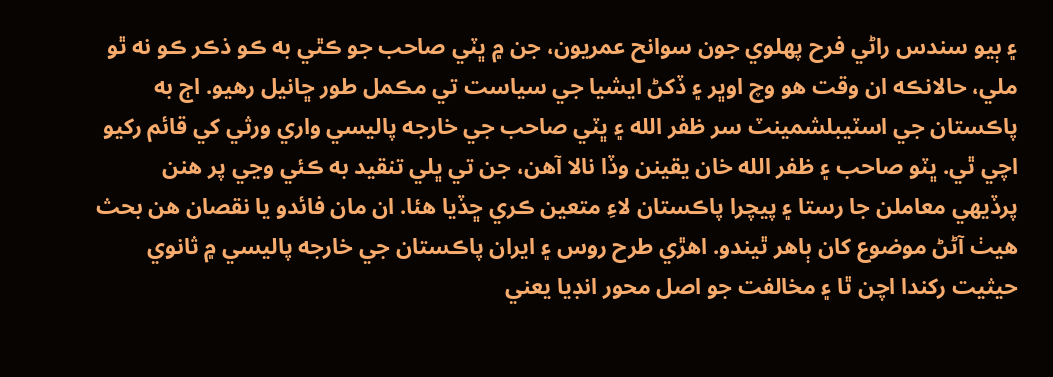۽ ٻيو سندس راڻي فرح پهلوي جون سوانح عمريون، جن ۾ ڀٽي صاحب جو ڪٿي به ڪو ذڪر ڪو نه ٿو ملي، حالانڪه ان وقت هو وچ اوڀر ۽ ڏکڻ ايشيا جي سياست تي مڪمل طور ڇانيل رهيو. اڄ به پاڪستان جي اسٽيبلشمينٽ سر ظفر الله ۽ ڀٽي صاحب جي خارجه پاليسي واري ورثي کي قائم رکيو اچي ٿي. ڀٽو صاحب ۽ ظفر الله خان يقينن وڏا نالا آهن، جن تي ڀلي تنقيد به ڪئي وڃي پر هنن پرڏيهي معاملن جا رستا ۽ پيچرا پاڪستان لاءِ متعين ڪري ڇڏيا هئا. ان مان فائدو يا نقصان هن بحث هيٺ آڻڻ موضوع کان ٻاهر ٿيندو. اهڙي طرح روس ۽ ايران پاڪستان جي خارجه پاليسي ۾ ثانوي حيثيت رکندا اچن ٿا ۽ مخالفت جو اصل محور انڊيا يعني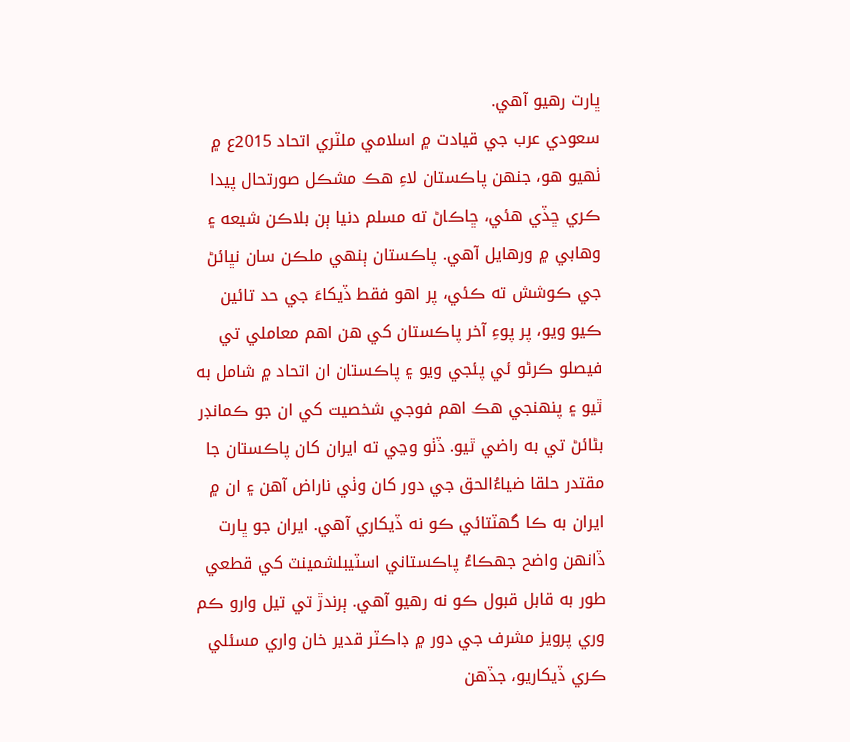ڀارت رهيو آهي.
سعودي عرب جي قيادت ۾ اسلامي ملٽري اتحاد 2015ع ۾ ٺهيو هو، جنهن پاڪستان لاءِ هڪ مشڪل صورتحال پيدا ڪري ڇڏي هئي، ڇاڪاڻ ته مسلم دنيا ٻن بلاڪن شيعه ۽ وهابي ۾ ورهايل آهي. پاڪستان ٻنهي ملڪن سان نڀائڻ جي ڪوشش ته ڪئي، پر اهو فقط ڏيکاءَ جي حد تائين ڪيو ويو، پر پوءِ آخر پاڪستان کي هن اهم معاملي تي فيصلو ڪرڻو ئي پئجي ويو ۽ پاڪستان ان اتحاد ۾ شامل به ٿيو ۽ پنهنجي هڪ اهم فوجي شخصيت کي ان جو ڪمانڊر بڻائڻ تي به راضي ٿيو. ڏٺو وڃي ته ايران کان پاڪستان جا مقتدر حلقا ضياءُالحق جي دور کان وٺي ناراض آهن ۽ ان ۾ ايران به ڪا گهٽتائي ڪو نه ڏيکاري آهي. ايران جو ڀارت ڏانهن واضح جهڪاءُ پاڪستاني اسٽيبلشمينٽ کي قطعي طور به قابل قبول ڪو نه رهيو آهي. ٻرندڙ تي تيل وارو ڪم وري پرويز مشرف جي دور ۾ ڊاڪٽر قدير خان واري مسئلي ڪري ڏيکاريو، جڏهن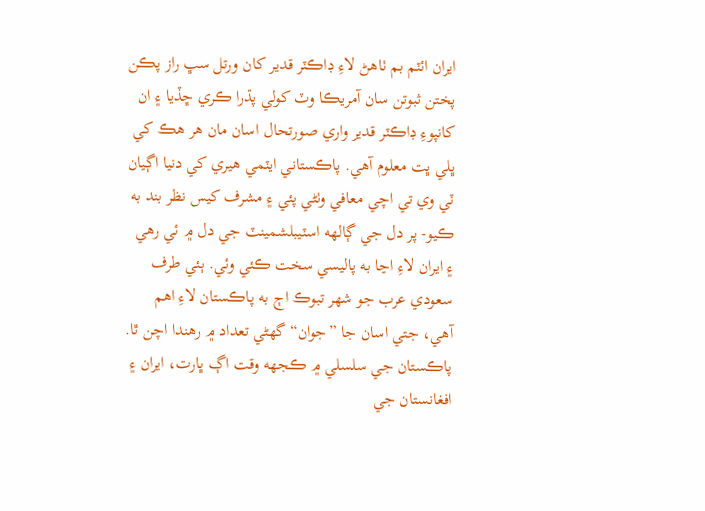ايران ائٽم بم ٺاهڻ لاءِ ڊاڪٽر قدير کان ورتل سڀ راز پڪن پختن ثبوتن سان آمريڪا وٽ کولي پڌرا ڪري ڇڏيا ۽ ان کانپوءِ ڊاڪٽر قدير واري صورتحال اسان مان هر هڪ کي ڀلي ڀت معلوم آهي. پاڪستاني ايٽمي هيري کي دنيا اڳيان ٽي وي تي اچي معافي وٺڻي پئي ۽ مشرف کيس نظر بند به ڪيو- پر دل جي ڳالهه اسٽيبلشمينٽ جي دل ۾ ئي رهي ۽ ايران لاءِ اڃا به پاليسي سخت ڪئي وئي. ٻئي طرف سعودي عرب جو شهر تبوڪ اڄ به پاڪستان لاءِ اهم آهي، جتي اسان جا ”جوان“ گهڻي تعداد ۾ رهندا اچن ٿا. پاڪستان جي سلسلي ۾ ڪجهه وقت اڳ ڀارت، ايران ۽ افغانستان جي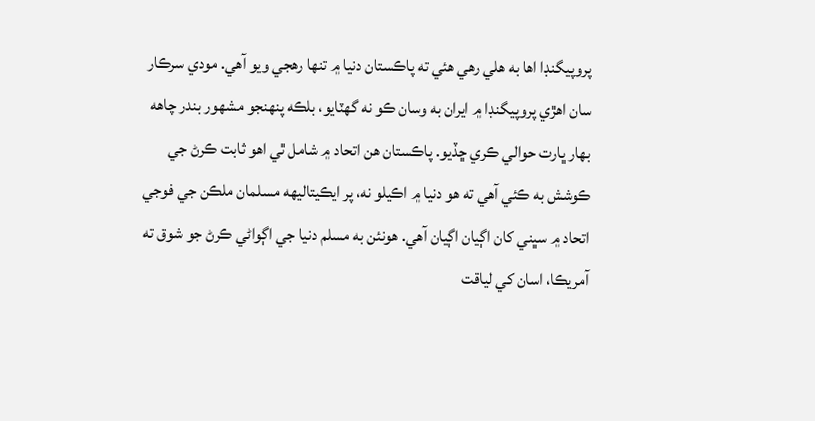پروپيگنڊا اها به هلي رهي هئي ته پاڪستان دنيا ۾ تنها رهجي ويو آهي. مودي سرڪار سان اهڙي پروپيگنڊا ۾ ايران به وسان ڪو نه گهٽايو، بلڪه پنهنجو مشهور بندر چاهه بهار ڀارت حوالي ڪري ڇڏيو. پاڪستان هن اتحاد ۾ شامل ٿي اهو ثابت ڪرڻ جي ڪوشش به ڪئي آهي ته هو دنيا ۾ اڪيلو نه، پر ايڪيتاليهه مسلمان ملڪن جي فوجي اتحاد ۾ سڀني کان اڳيان اڳيان آهي. هونئن به مسلم دنيا جي اڳواڻي ڪرڻ جو شوق ته آمريڪا، اسان کي لياقت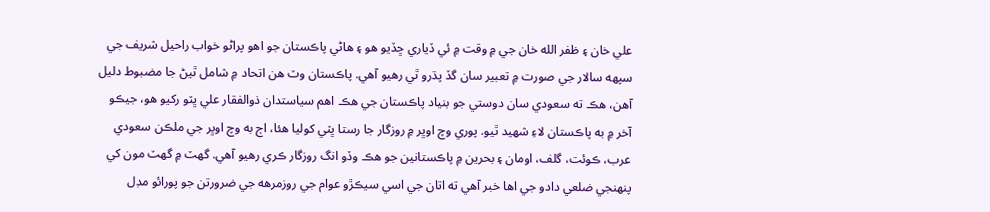علي خان ۽ ظفر الله خان جي ۾ وقت ۾ ئي ڏياري ڇڏيو هو ۽ هاڻي پاڪستان جو اهو پراڻو خواب راحيل شريف جي سپهه سالار جي صورت ۾ تعبير سان گڏ پڌرو ٿي رهيو آهي. پاڪستان وٽ هن اتحاد ۾ شامل ٿيڻ جا مضبوط دليل آهن، هڪ ته سعودي سان دوستي جو بنياد پاڪستان جي هڪ اهم سياستدان ذوالفقار علي ڀٽو رکيو هو، جيڪو آخر ۾ به پاڪستان لاءِ شهيد ٿيو. پوري وچ اوڀر ۾ روزگار جا رستا ڀٽي کوليا هئا، اڄ به وچ اوڀر جي ملڪن سعودي عرب، ڪوئت، گلف، اومان ۽ بحرين ۾ پاڪستانين جو هڪ وڏو انگ روزگار ڪري رهيو آهي. گهٽ ۾ گهٽ مون کي پنهنجي ضلعي دادو جي اها خبر آهي ته اتان جي اسي سيڪڙو عوام جي روزمرهه جي ضرورتن جو پورائو مڊل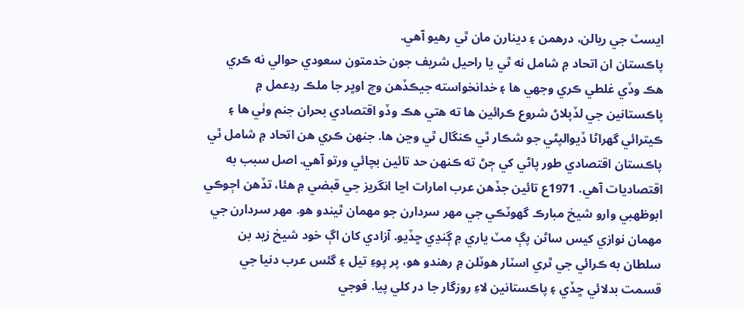ايسٽ جي ريالن، درهمن ۽ دينارن مان ٿي رهيو آهي.
پاڪستان ان اتحاد ۾ شامل نه ٿي يا راحيل شريف جون خدمتون سعودي حوالي نه ڪري هڪ وڏي غلطي ڪري وجهي ها ۽ خدانخواسته جيڪڏهن وچ اوڀر جا ملڪ ردِعمل ۾ پاڪستانين جي لڏپلاڻ شروع ڪرائين ها ته هتي هڪ وڏو اقتصادي بحران جنم وٺي ها ۽ ڪيترائي گهراڻا ڏيوالپڻي جو شڪار ٿي ڪنگال ٿي وڃن ها. جنهن ڪري هن اتحاد ۾ شامل ٿي پاڪستان اقتصادي طور پاڻي کي ڄڻ ته ڪنهن حد تائين بچائي ورتو آهي. اصل سبب به اقتصاديات آهي. 1971ع تائين جڏهن عرب امارات اڃا انگريز جي قبضي ۾ هئا، تڏهن اڄوڪي ابوظهبي وارو شيخ مبارڪ گهوٽڪي جي مهر سردارن جو مهمان ٿيندو هو. مهر سردارن جي مهمان نوازي کيس ساڻن پڳ مٽ ياري ۾ ڳنڍي ڇڏيو. آزادي کان اڳ خود شيخ زيد بن سلطان به ڪرائي جي ٿري اسٽار هوٽلن ۾ رهندو هو، پر پوءِ تيل ۽ گئس عرب دنيا جي قسمت بدلائي ڇڏي ۽ پاڪستانين لاءِ روزگار جا در کلي پيا. فوجي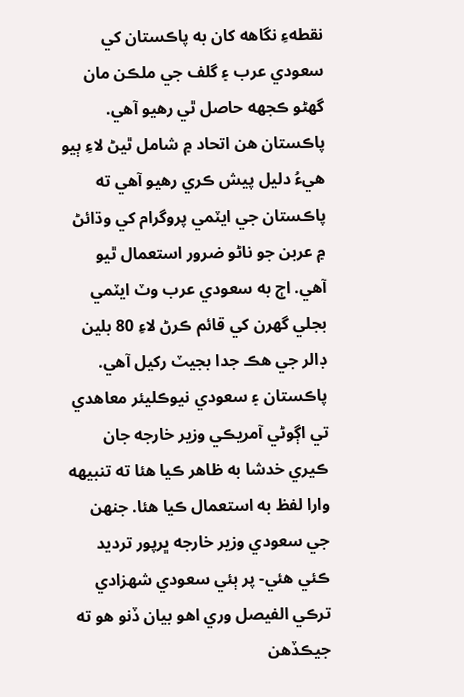نقطهءِ نگاهه کان به پاڪستان کي سعودي عرب ۽ گلف جي ملڪن مان گهڻو ڪجهه حاصل ٿي رهيو آهي. پاڪستان هن اتحاد ۾ شامل ٿيڻ لاءِ ٻيو هيءُ دليل پيش ڪري رهيو آهي ته پاڪستان جي ايٽمي پروگرام کي وڌائڻ ۾ عربن جو ناڻو ضرور استعمال ٿيو آهي. اڄ به سعودي عرب وٽ ايٽمي بجلي گهرن کي قائم ڪرڻ لاءِ 80 بلين ڊالر جي هڪ جدا بجيٽ رکيل آهي. پاڪستان ۽ سعودي نيوڪليئر معاهدي تي اڳوڻي آمريڪي وزير خارجه جان ڪيري خدشا به ظاهر ڪيا هئا ته تنبيهه وارا لفظ به استعمال ڪيا هئا. جنهن جي سعودي وزير خارجه ڀرپور ترديد ڪئي هئي- پر ٻئي سعودي شهزادي ترڪي الفيصل وري اهو بيان ڏنو هو ته جيڪڏهن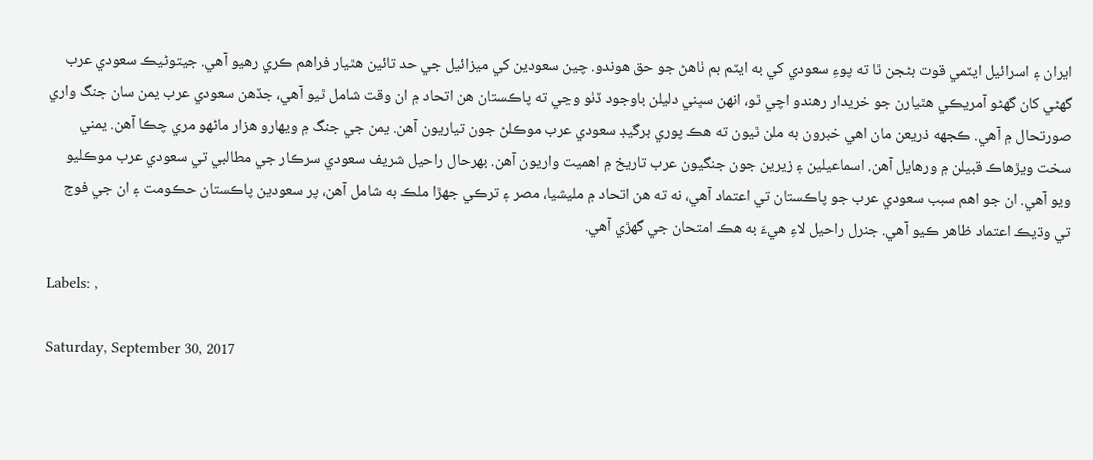ايران ۽ اسرائيل ايٽمي قوت بڻجن ٿا ته پوءِ سعودي کي به ايٽم بم ٺاهڻ جو حق هوندو. چين سعودين کي ميزائيل جي حد تائين هٿيار فراهم ڪري رهيو آهي. جيتوڻيڪ سعودي عرب گهڻي کان گهڻو آمريڪي هٿيارن جو خريدار رهندو اچي ٿو، انهن سڀني دليلن باوجود ڏٺو وڃي ته پاڪستان هن اتحاد ۾ ان وقت شامل ٿيو آهي، جڏهن سعودي عرب يمن سان جنگ واري صورتحال ۾ آهي. ڪجهه ذريعن مان اهي خبرون به ملن ٿيون ته هڪ پوري برگيڊ سعودي عرب موڪلڻ جون تياريون آهن. يمن جي جنگ ۾ ويهارو هزار ماڻهو مري چڪا آهن. يمني سخت ويڙهاڪ قبيلن ۾ ورهايل آهن. اسماعيلين ۽ زيرين جون جنگيون عرب تاريخ ۾ اهميت واريون آهن. بهرحال راحيل شريف سعودي سرڪار جي مطالبي تي سعودي عرب موڪليو ويو آهي. ان جو اهم سبب سعودي عرب جو پاڪستان تي اعتماد آهي، نه ته هن اتحاد ۾ مليشيا، مصر ۽ ترڪي جهڙا ملڪ به شامل آهن، پر سعودين پاڪستان حڪومت ۽ ان جي فوج تي وڌيڪ اعتماد ظاهر ڪيو آهي. جنرل راحيل لاءِ هيءَ به هڪ امتحان جي گهڙي آهي.

Labels: ,

Saturday, September 30, 2017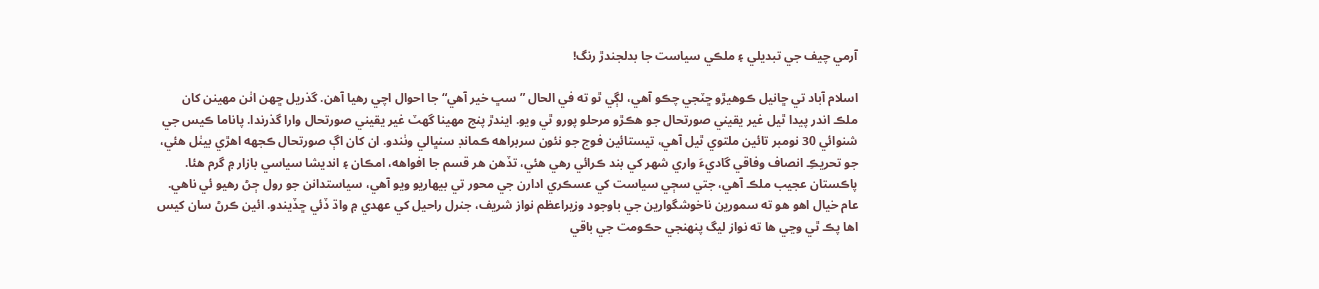آرمي چيف جي تبديلي ۽ ملڪي سياست جا بدلجندڙ رنگ!

اسلام آباد تي ڇانيل ڪوهيڙو ڇٽجي چڪو آهي، لڳي ٿو ته في الحال ”سڀ خير آهي“ جا احوال اچي رهيا آهن. گذريل ڇهن اٺن مهينن کان ملڪ اندر پيدا ٿيل غير يقيني صورتحال جو هڪڙو مرحلو پورو ٿي ويو. ايندڙ پنج مهينا گهٽ غير يقيني صورتحال وارا گذرندا. پاناما ڪيس جي شنوائي 30 نومبر تائين ملتوي ٿيل آهي، تيستائين فوج جو نئون سربراهه ڪمانڊ سنڀالي وٺندو. ان کان اڳ صورتحال ڪجهه اهڙي بيٺل هئي، جو تحريڪِ انصاف وفاقي گاديءَ واري شهر کي بند ڪرائي رهي هئي، تڏهن هر قسم جا افواهه، امڪان ۽ انديشا سياسي بازار ۾ گرم هئا.
پاڪستان عجيب ملڪ آهي، جتي سڄي سياست کي عسڪري ادارن جي محور تي بيهاريو ويو آهي، سياستدانن جو رول ڄڻ رهيو ئي ناهي. عام خيال اهو هو ته سمورين ناخوشگوارين جي باوجود وزيراعظم نواز شريف، جنرل راحيل کي عهدي ۾ واڌ ڏئي ڇڏيندو. ائين ڪرڻ سان کيس اها پڪ ٿي وڃي ها ته نواز ليگ پنهنجي حڪومت جي باقي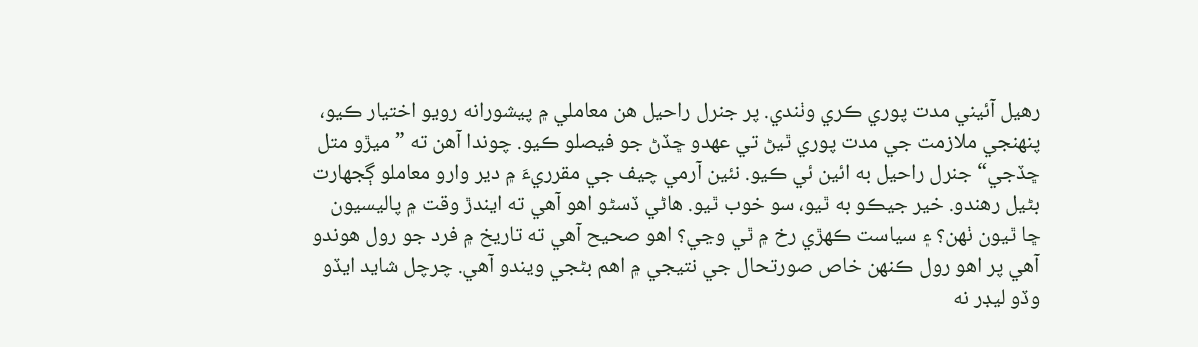رهيل آئيني مدت پوري ڪري وٺندي. پر جنرل راحيل هن معاملي ۾ پيشورانه رويو اختيار ڪيو، پنهنجي ملازمت جي مدت پوري ٿيڻ تي عهدو ڇڏڻ جو فيصلو ڪيو. چوندا آهن ته ”ميڙو متل ڇڏجي“ جنرل راحيل به ائين ئي ڪيو. نئين آرمي چيف جي مقرريءَ ۾ دير وارو معاملو ڳجهارت بڻيل رهندو. خير جيڪو به ٿيو، سو خوب ٿيو. هاڻي ڏسڻو اهو آهي ته ايندڙ وقت ۾ پاليسيون ڇا ٿيون ٺهن؟ ۽ سياست ڪهڙي رخ ۾ ٿي وڃي؟ اهو صحيح آهي ته تاريخ ۾ فرد جو رول هوندو آهي پر اهو رول ڪنهن خاص صورتحال جي نتيجي ۾ اهم بڻجي ويندو آهي. چرچل شايد ايڏو وڏو ليڊر نه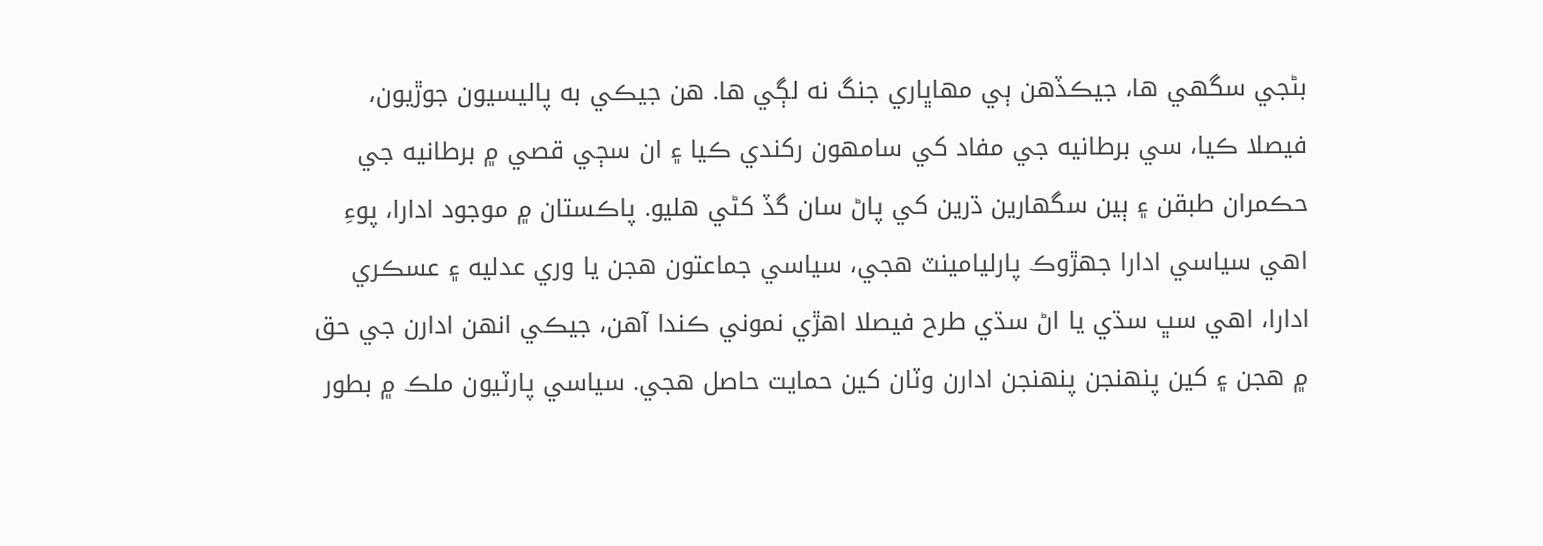بڻجي سگهي ها، جيڪڏهن ٻي مهاڀاري جنگ نه لڳي ها. هن جيڪي به پاليسيون جوڙيون، فيصلا ڪيا، سي برطانيه جي مفاد کي سامهون رکندي ڪيا ۽ ان سڄي قصي ۾ برطانيه جي حڪمران طبقن ۽ ٻين سگهارين ڌرين کي پاڻ سان گڏ کڻي هليو. پاڪستان ۾ موجود ادارا، پوءِ اهي سياسي ادارا جهڙوڪ پارليامينٽ هجي، سياسي جماعتون هجن يا وري عدليه ۽ عسڪري ادارا، اهي سڀ سڌي يا اڻ سڌي طرح فيصلا اهڙي نموني ڪندا آهن، جيڪي انهن ادارن جي حق ۾ هجن ۽ کين پنهنجن پنهنجن ادارن وٽان کين حمايت حاصل هجي. سياسي پارٽيون ملڪ ۾ بطور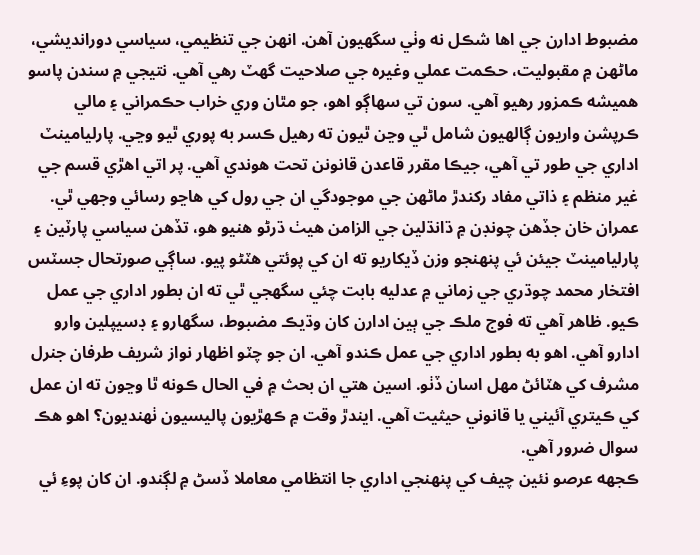مضبوط ادارن جي اها شڪل نه وٺي سگهيون آهن. انهن جي تنظيمي، سياسي دورانديشي، ماڻهن ۾ مقبوليت، حڪمت عملي وغيره جي صلاحيت گهٽ رهي آهي. نتيجي ۾ سندن پاسو هميشه ڪمزور رهيو آهي. سون تي سهاڳو اهو، جو مٿان وري خراب حڪمراني ۽ مالي ڪرپشن واريون ڳالهيون شامل ٿي وڃن ٿيون ته رهيل ڪسر به پوري ٿيو وڃي. پارليامينٽ اداري جي طور تي آهي، جيڪا مقرر قاعدن قانونن تحت هوندي آهي. پر اتي اهڙي قسم جي غير منظم ۽ ذاتي مفاد رکندڙ ماڻهن جي موجودگي ان جي رول کي هاڃو رسائي وجهي ٿي. عمران خان جڏهن چونڊن ۾ ڌانڌلين جي الزامن هيٺ ڌرڻو هنيو هو، تڏهن سياسي پارٽين ۽ پارليامينٽ جيئن ئي پنهنجو وزن ڏيکاريو ته ان کي پوئتي هٽڻو پيو. ساڳي صورتحال جسٽس افتخار محمد چوڌري جي زماني ۾ عدليه بابت چئي سگهجي ٿي ته ان بطور اداري جي عمل ڪيو. ظاهر آهي ته فوج ملڪ جي ٻين ادارن کان وڌيڪ مضبوط، سگهارو ۽ ڊسيپلين وارو ادارو آهي. اهو به بطور اداري جي عمل ڪندو آهي. ان جو چٽو اظهار نواز شريف طرفان جنرل مشرف کي هٽائڻ مهل اسان ڏٺو. اسين هتي ان بحث ۾ في الحال ڪونه ٿا وڃون ته ان عمل کي ڪيتري آئيني يا قانوني حيثيت آهي. ايندڙ وقت ۾ ڪهڙيون پاليسيون ٺهنديون؟ اهو هڪ سوال ضرور آهي.
ڪجهه عرصو نئين چيف کي پنهنجي اداري جا انتظامي معاملا ڏسڻ ۾ لڳندو. ان کان پوءِ ئي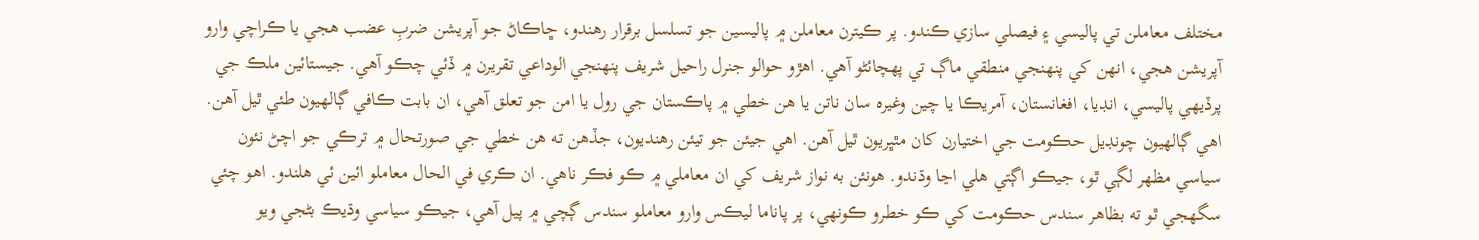مختلف معاملن تي پاليسي ۽ فيصلي سازي ڪندو. پر ڪيترن معاملن ۾ پاليسين جو تسلسل برقرار رهندو، ڇاڪاڻ جو آپريشن ضربِ عضب هجي يا ڪراچي وارو آپريشن هجي، انهن کي پنهنجي منطقي ماڳ تي پهچائڻو آهي. اهڙو حوالو جنرل راحيل شريف پنهنجي الوداعي تقريرن ۾ ڏئي چڪو آهي. جيستائين ملڪ جي پرڏيهي پاليسي، انڊيا، افغانستان، آمريڪا يا چين وغيره سان ناتن يا هن خطي ۾ پاڪستان جي رول يا امن جو تعلق آهي، ان بابت ڪافي ڳالهيون طئي ٿيل آهن. اهي ڳالهيون چونڊيل حڪومت جي اختيارن کان مٿڀريون ٿيل آهن. اهي جيئن جو تيئن رهنديون، جڏهن ته هن خطي جي صورتحال ۾ ترڪي جو اچڻ نئون سياسي مظهر لڳي ٿو، جيڪو اڳتي هلي اڃا وڌندو. هونئن به نواز شريف کي ان معاملي ۾ ڪو فڪر ناهي. ان ڪري في الحال معاملو ائين ئي هلندو. اهو چئي سگهجي ٿو ته بظاهر سندس حڪومت کي ڪو خطرو ڪونهي، پر پاناما ليڪس وارو معاملو سندس ڳچي ۾ پيل آهي، جيڪو سياسي وڌيڪ بڻجي ويو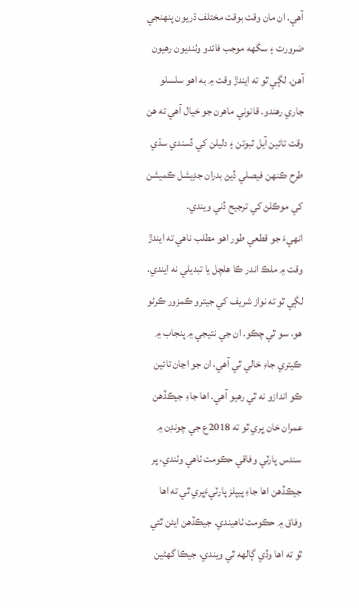آهي. ان مان وقت بوقت مختلف ڌريون پنهنجي ضرورت ۽ سگهه موجب فائدو وٺنديون رهيون آهن. لڳي ٿو ته ايندڙ وقت ۾ به اهو سلسلو جاري رهندو. قانوني ماهرن جو خيال آهي ته هن وقت تائين آيل ثبوتن ۽ دليلن کي ڏسندي سڌي طرح ڪنهن فيصلي ڏيڻ بدران جڊيشل ڪميشن کي موڪلڻ کي ترجيح ڏني ويندي.
انهيءَ جو قطعي طور اهو مطلب ناهي ته ايندڙ وقت ۾ ملڪ اندر ڪا هلچل يا تبديلي نه ايندي. لڳي ٿو ته نواز شريف کي جيترو ڪمزور ڪرڻو هو، سو ٿي چڪو. ان جي نتيجي ۾ پنجاب ۾ ڪيتري جاءِ خالي ٿي آهي، ان جو اڃان تائين ڪو اندازو نه ٿي رهيو آهي. اها جاءِ جيڪڏهن عمران خان ڀري ٿو ته 2018ع جي چونڊن ۾ سندس پارٽي وفاقي حڪومت ٺاهي وٺندي، پر جيڪڏهن اها جاءِ پيپلز پارٽيءَڀري ٿي ته اها وفاق ۾ حڪومت ٺاهيندي. جيڪڏهن ايئن ٿئي ٿو ته اها وڏي ڳالهه ٿي ويندي، جيڪا گهڻين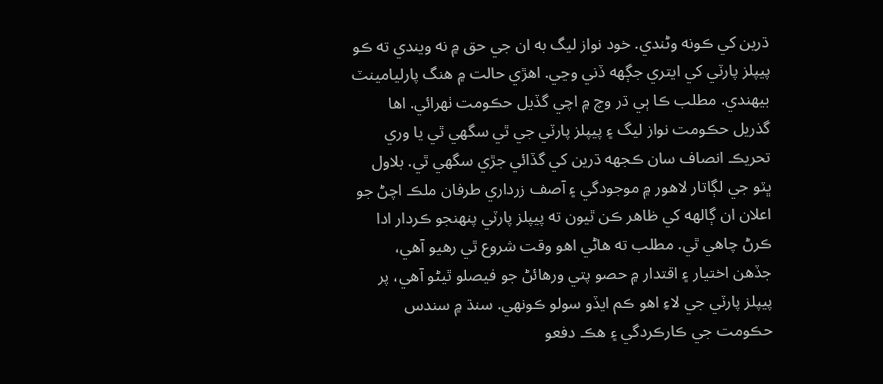ڌرين کي ڪونه وڻندي. خود نواز ليگ به ان جي حق ۾ نه ويندي ته ڪو پيپلز پارٽي کي ايتري جڳهه ڏني وڃي. اهڙي حالت ۾ هنگ پارليامينٽ بيهندي. مطلب ڪا ٻي ڌر وچ ۾ اچي گڏيل حڪومت ٺهرائي. اها گذريل حڪومت نواز ليگ ۽ پيپلز پارٽي جي ٿي سگهي ٿي يا وري تحريڪ انصاف سان ڪجهه ڌرين کي گڏائي جڙي سگهي ٿي. بلاول ڀٽو جي لڳاتار لاهور ۾ موجودگي ۽ آصف زرداري طرفان ملڪ اچڻ جو اعلان ان ڳالهه کي ظاهر ڪن ٿيون ته پيپلز پارٽي پنهنجو ڪردار ادا ڪرڻ چاهي ٿي. مطلب ته هاڻي اهو وقت شروع ٿي رهيو آهي، جڏهن اختيار ۽ اقتدار ۾ حصو پتي ورهائڻ جو فيصلو ٿيڻو آهي، پر پيپلز پارٽي جي لاءِ اهو ڪم ايڏو سولو ڪونهي. سنڌ ۾ سندس حڪومت جي ڪارڪردگي ۽ هڪ دفعو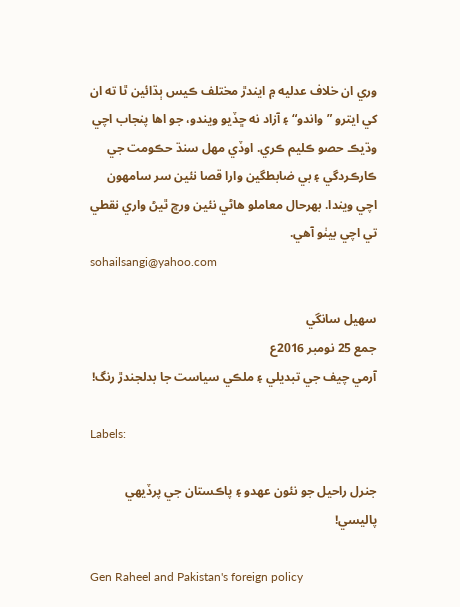وري ان خلاف عدليه ۾ ايندڙ مختلف ڪيس ٻڌائين ٿا ته ان کي ايترو ”واندو“ ۽ آزاد نه ڇڏيو ويندو، جو اها پنجاب اچي وڌيڪ حصو ڪليم ڪري. اوڏي مهل سنڌ حڪومت جي ڪارڪردگي ۽ بي ضابطگين وارا قصا نئين سر سامهون اچي ويندا. بهرحال معاملو هاڻي نئين ورڇ ٿيڻ واري نقطي تي اچي بيٺو آهي.
sohailsangi@yahoo.com

سهيل سانگي
جمع 25 نومبر 2016ع
آرمي چيف جي تبديلي ۽ ملڪي سياست جا بدلجندڙ رنگ!

Labels:

جنرل راحيل جو نئون عهدو ۽ پاڪستان جي پرڏيهي پاليسي!

Gen Raheel and Pakistan's foreign policy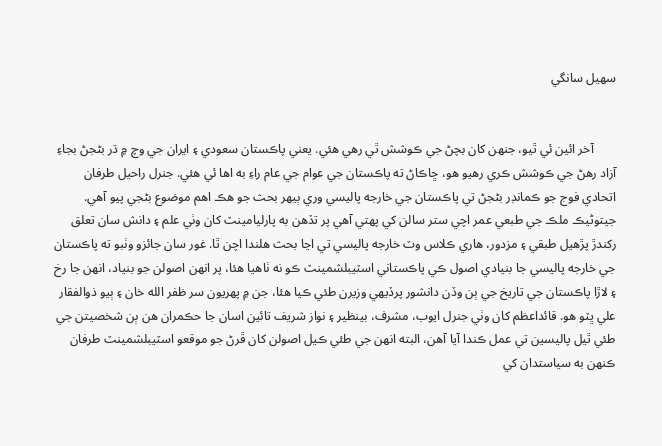سهيل سانگي


       آخر ائين ئي ٿيو، جنهن کان بچڻ جي ڪوشش ٿي رهي هئي. يعني پاڪستان سعودي ۽ ايران جي وچ ۾ ڌر بڻجڻ بجاءِ آزاد رهڻ جي ڪوشش ڪري رهيو هو، ڇاڪاڻ ته پاڪستان جي عوام جي عام راءِ به اها ئي هئي. جنرل راحيل طرفان اتحادي فوج جو ڪمانڊر بڻجڻ تي پاڪستان جي خارجه پاليسي وري ٻيهر بحث جو هڪ اهم موضوع بڻجي پيو آهي. جيتوڻيڪ ملڪ جي طبعي عمر اچي ستر سالن کي پهتي آهي پر تڏهن به پارليامينٽ کان وٺي علم ۽ دانش سان تعلق رکندڙ پڙهيل طبقي ۽ مزدور، هاري ڪلاس وٽ خارجه پاليسي تي اڃا بحث هلندا اچن ٿا. غور سان جائزو وٺبو ته پاڪستان جي خارجه پاليسي جا بنيادي اصول ڪي پاڪستاني اسٽيبلشمينٽ ڪو نه ٺاهيا هئا، پر انهن اصولن جو بنياد، انهن جا رخ ۽ لاڙا پاڪستان جي تاريخ جي ٻن وڏن دانشور پرڏيهي وزيرن طئي ڪيا هئا، جن ۾ پهريون سر ظفر الله خان ۽ ٻيو ذوالفقار علي ڀٽو هو. قائداعظم کان وٺي جنرل ايوب، مشرف، بينظير ۽ نواز شريف تائين اسان جا حڪمران هن ٻن شخصيتن جي طئي ٿيل پاليسين تي عمل ڪندا آيا آهن، البته انهن جي طئي ڪيل اصولن کان ڦرڻ جو موقعو اسٽيبلشمينٽ طرفان ڪنهن به سياستدان کي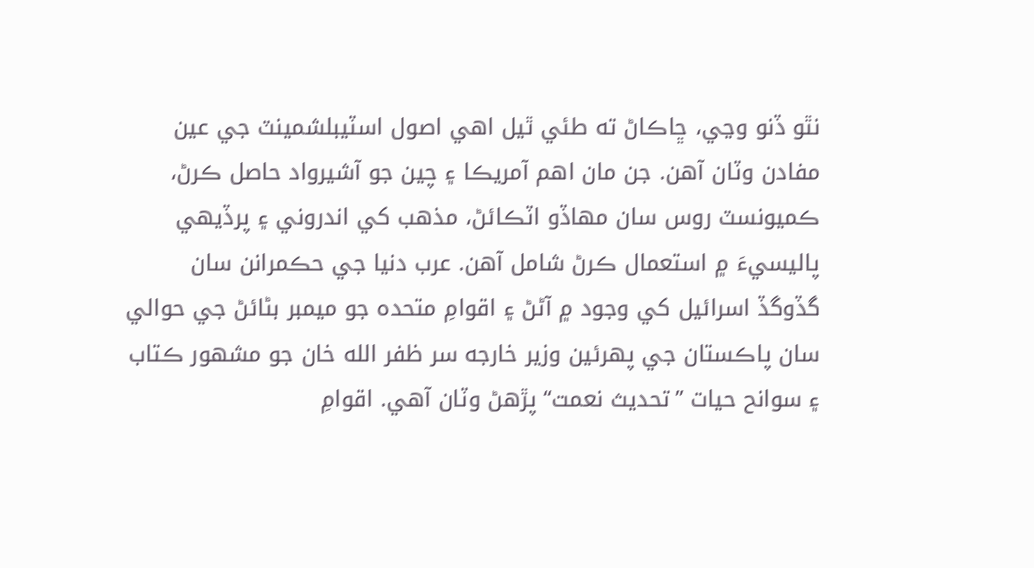نٿو ڏنو وڃي، ڇاڪاڻ ته طئي ٿيل اهي اصول اسٽيبلشمينٽ جي عين مفادن وٽان آهن. جن مان اهم آمريڪا ۽ چين جو آشيرواد حاصل ڪرڻ، ڪميونسٽ روس سان مهاڏو اٽڪائڻ، مذهب کي اندروني ۽ پرڏيهي پاليسيءَ ۾ استعمال ڪرڻ شامل آهن. عرب دنيا جي حڪمرانن سان گڏوگڏ اسرائيل کي وجود ۾ آڻڻ ۽ اقوامِ متحده جو ميمبر بڻائڻ جي حوالي سان پاڪستان جي پهرئين وزير خارجه سر ظفر الله خان جو مشهور ڪتاب ۽ سوانح حيات ”تحديث نعمت“ پڙهڻ وٽان آهي. اقوامِ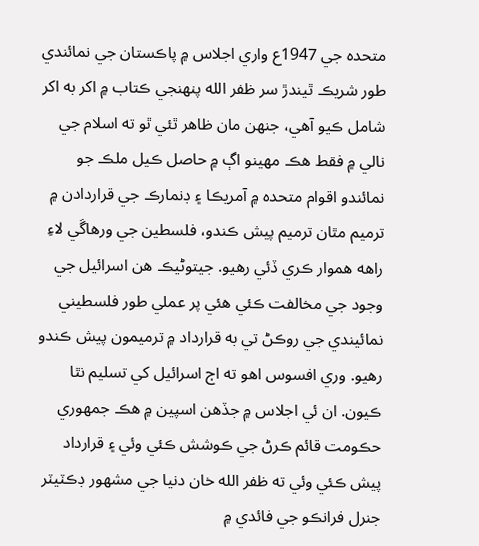متحده جي 1947ع واري اجلاس ۾ پاڪستان جي نمائندي طور شريڪ ٿيندڙ سر ظفر الله پنهنجي ڪتاب ۾ اکر به اکر شامل ڪيو آهي، جنهن مان ظاهر ٿئي ٿو ته اسلام جي نالي ۾ فقط هڪ مهينو اڳ ۾ حاصل ڪيل ملڪ جو نمائندو اقوام متحده ۾ آمريڪا ۽ ڊنمارڪ جي قراردادن ۾ ترميم مٿان ترميم پيش ڪندو، فلسطين جي ورهاڱي لاءِ راهه هموار ڪري ڏئي رهيو. جيتوڻيڪ هن اسرائيل جي وجود جي مخالفت ڪئي هئي پر عملي طور فلسطيني نمائيندي جي روڪڻ تي به قرارداد ۾ ترميمون پيش ڪندو رهيو. وري افسوس اهو ته اڄ اسرائيل کي تسليم نٿا ڪيون. ان ئي اجلاس ۾ جڏهن اسپين ۾ هڪ جمهوري حڪومت قائم ڪرڻ جي ڪوشش ڪئي وئي ۽ قرارداد پيش ڪئي وئي ته ظفر الله خان دنيا جي مشهور ڊڪٽيٽر جنرل فرانڪو جي فائدي ۾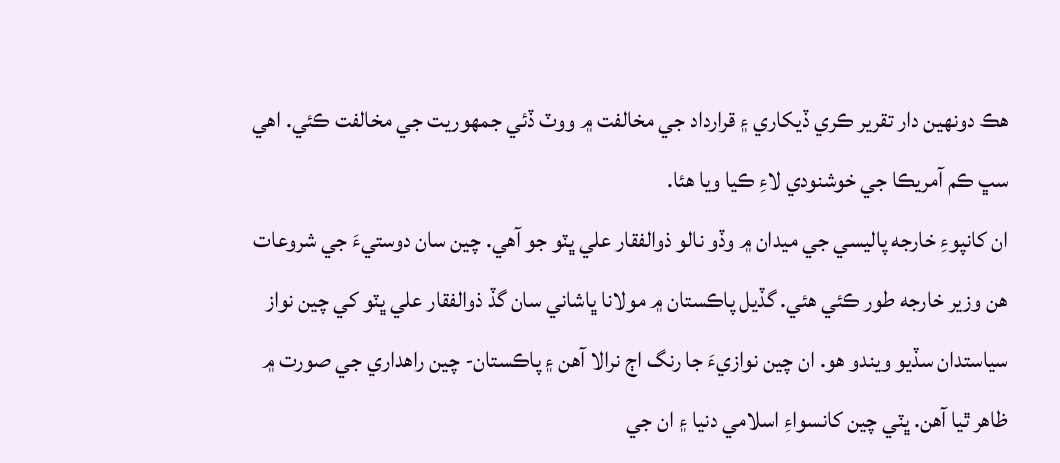هڪ دونهين دار تقرير ڪري ڏيکاري ۽ قرارداد جي مخالفت ۾ ووٽ ڏئي جمهوريت جي مخالفت ڪئي. اهي سڀ ڪم آمريڪا جي خوشنودي لاءِ ڪيا ويا هئا.
ان کانپوءِ خارجه پاليسي جي ميدان ۾ وڏو نالو ذوالفقار علي ڀٽو جو آهي. چين سان دوستيءَ جي شروعات هن وزير خارجه طور ڪئي هئي. گڏيل پاڪستان ۾ مولانا ڀاشاني سان گڏ ذوالفقار علي ڀٽو کي چين نواز سياستدان سڏيو ويندو هو. ان چين نوازيءَ جا رنگ اڄ نرالا آهن ۽ پاڪستان- چين راهداري جي صورت ۾ ظاهر ٿيا آهن. ڀٽي چين کانسواءِ اسلامي دنيا ۽ ان جي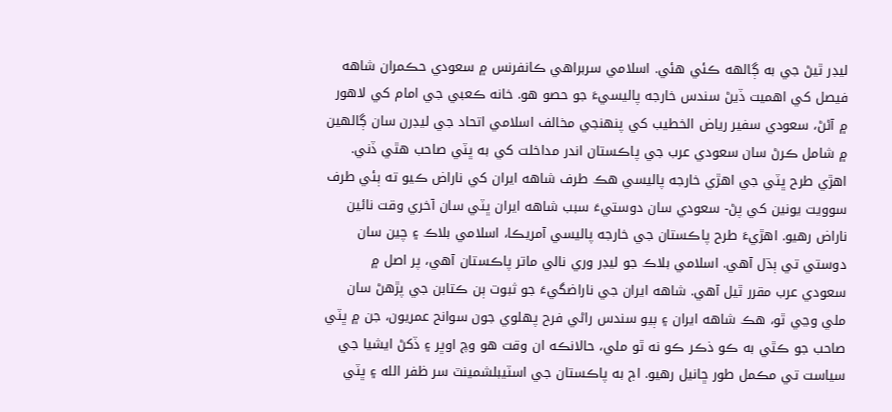ليڊر ٿيڻ جي به ڳالهه ڪئي هئي. اسلامي سربراهي ڪانفرنس ۾ سعودي حڪمران شاهه فيصل کي اهميت ڏيڻ سندس خارجه پاليسيءَ جو حصو هو. خانه ڪعبي جي امام کي لاهور ۾ آڻڻ، سعودي سفير رياض الخطيب کي پنهنجي مخالف اسلامي اتحاد جي ليڊرن سان ڳالهين ۾ شامل ڪرڻ سان سعودي عرب جي پاڪستان اندر مداخلت کي به ڀٽي صاحب هٿي ڏني. اهڙي طرح ڀٽي جي اهڙي خارجه پاليسي هڪ طرف شاهه ايران کي ناراض ڪيو ته ٻئي طرف سوويت يونين کي پڻ- سعودي سان دوستيءَ سبب شاهه ايران ڀٽي سان آخري وقت نائين ناراض رهيو. اهڙيءَ طرح پاڪستان جي خارجه پاليسي آمريڪا، اسلامي بلاڪ ۽ چين سان دوستي تي ٻڌل آهي. اسلامي بلاڪ جو ليڊر وري نالي ماتر پاڪستان آهي، پر اصل ۾ سعودي عرب مقرر ٿيل آهي. شاهه ايران جي ناراضگيءَ جو ثبوت ٻن ڪتابن جي پڙهڻ سان ملي وڃي ٿو، هڪ شاهه ايران ۽ ٻيو سندس راڻي فرح پهلوي جون سوانح عمريون، جن ۾ ڀٽي صاحب جو ڪٿي به ڪو ذڪر ڪو نه ٿو ملي، حالانڪه ان وقت هو وچ اوڀر ۽ ڏکڻ ايشيا جي سياست تي مڪمل طور ڇانيل رهيو. اڄ به پاڪستان جي اسٽيبلشمينٽ سر ظفر الله ۽ ڀٽي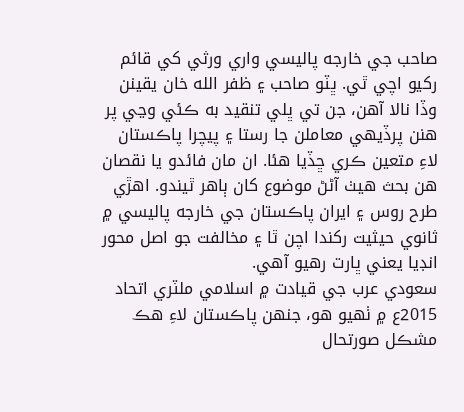صاحب جي خارجه پاليسي واري ورثي کي قائم رکيو اچي ٿي. ڀٽو صاحب ۽ ظفر الله خان يقينن وڏا نالا آهن، جن تي ڀلي تنقيد به ڪئي وڃي پر هنن پرڏيهي معاملن جا رستا ۽ پيچرا پاڪستان لاءِ متعين ڪري ڇڏيا هئا. ان مان فائدو يا نقصان هن بحث هيٺ آڻڻ موضوع کان ٻاهر ٿيندو. اهڙي طرح روس ۽ ايران پاڪستان جي خارجه پاليسي ۾ ثانوي حيثيت رکندا اچن ٿا ۽ مخالفت جو اصل محور انڊيا يعني ڀارت رهيو آهي.
سعودي عرب جي قيادت ۾ اسلامي ملٽري اتحاد 2015ع ۾ ٺهيو هو، جنهن پاڪستان لاءِ هڪ مشڪل صورتحال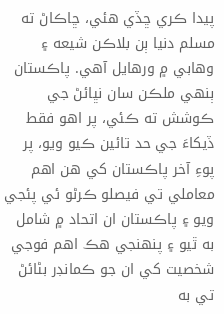پيدا ڪري ڇڏي هئي، ڇاڪاڻ ته مسلم دنيا ٻن بلاڪن شيعه ۽ وهابي ۾ ورهايل آهي. پاڪستان ٻنهي ملڪن سان نڀائڻ جي ڪوشش ته ڪئي، پر اهو فقط ڏيکاءَ جي حد تائين ڪيو ويو، پر پوءِ آخر پاڪستان کي هن اهم معاملي تي فيصلو ڪرڻو ئي پئجي ويو ۽ پاڪستان ان اتحاد ۾ شامل به ٿيو ۽ پنهنجي هڪ اهم فوجي شخصيت کي ان جو ڪمانڊر بڻائڻ تي به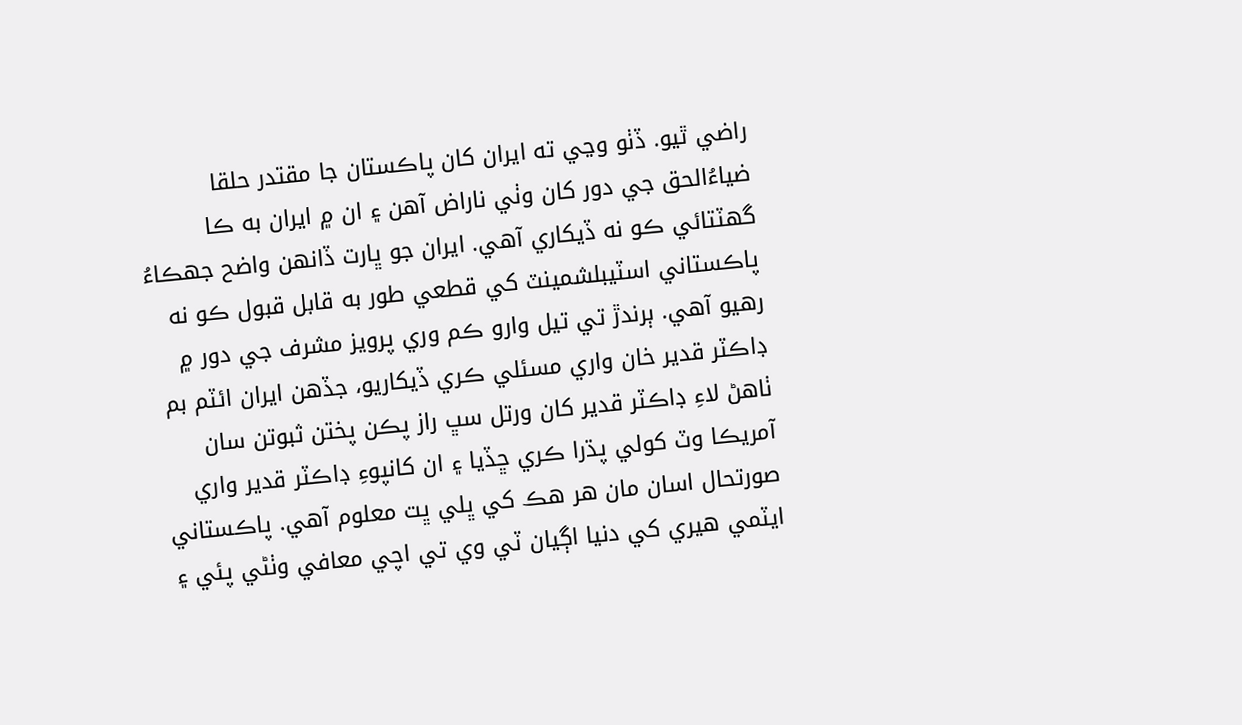راضي ٿيو. ڏٺو وڃي ته ايران کان پاڪستان جا مقتدر حلقا ضياءُالحق جي دور کان وٺي ناراض آهن ۽ ان ۾ ايران به ڪا گهٽتائي ڪو نه ڏيکاري آهي. ايران جو ڀارت ڏانهن واضح جهڪاءُ پاڪستاني اسٽيبلشمينٽ کي قطعي طور به قابل قبول ڪو نه رهيو آهي. ٻرندڙ تي تيل وارو ڪم وري پرويز مشرف جي دور ۾ ڊاڪٽر قدير خان واري مسئلي ڪري ڏيکاريو، جڏهن ايران ائٽم بم ٺاهڻ لاءِ ڊاڪٽر قدير کان ورتل سڀ راز پڪن پختن ثبوتن سان آمريڪا وٽ کولي پڌرا ڪري ڇڏيا ۽ ان کانپوءِ ڊاڪٽر قدير واري صورتحال اسان مان هر هڪ کي ڀلي ڀت معلوم آهي. پاڪستاني ايٽمي هيري کي دنيا اڳيان ٽي وي تي اچي معافي وٺڻي پئي ۽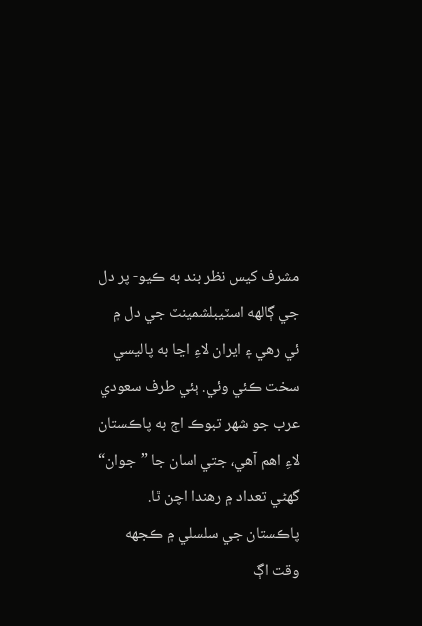مشرف کيس نظر بند به ڪيو- پر دل جي ڳالهه اسٽيبلشمينٽ جي دل ۾ ئي رهي ۽ ايران لاءِ اڃا به پاليسي سخت ڪئي وئي. ٻئي طرف سعودي عرب جو شهر تبوڪ اڄ به پاڪستان لاءِ اهم آهي، جتي اسان جا ”جوان“ گهڻي تعداد ۾ رهندا اچن ٿا. پاڪستان جي سلسلي ۾ ڪجهه وقت اڳ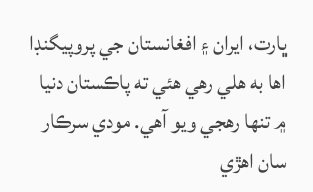ڀارت، ايران ۽ افغانستان جي پروپيگنڊا اها به هلي رهي هئي ته پاڪستان دنيا ۾ تنها رهجي ويو آهي. مودي سرڪار سان اهڙي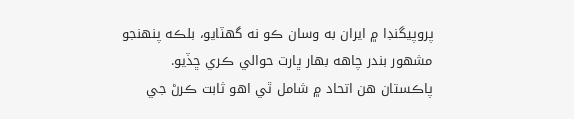پروپيگنڊا ۾ ايران به وسان ڪو نه گهٽايو، بلڪه پنهنجو مشهور بندر چاهه بهار ڀارت حوالي ڪري ڇڏيو. پاڪستان هن اتحاد ۾ شامل ٿي اهو ثابت ڪرڻ جي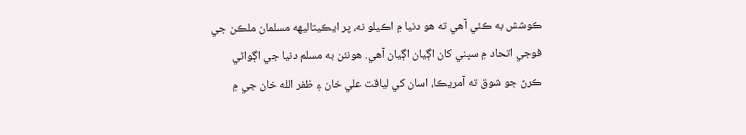ڪوشش به ڪئي آهي ته هو دنيا ۾ اڪيلو نه، پر ايڪيتاليهه مسلمان ملڪن جي فوجي اتحاد ۾ سڀني کان اڳيان اڳيان آهي. هونئن به مسلم دنيا جي اڳواڻي ڪرڻ جو شوق ته آمريڪا، اسان کي لياقت علي خان ۽ ظفر الله خان جي ۾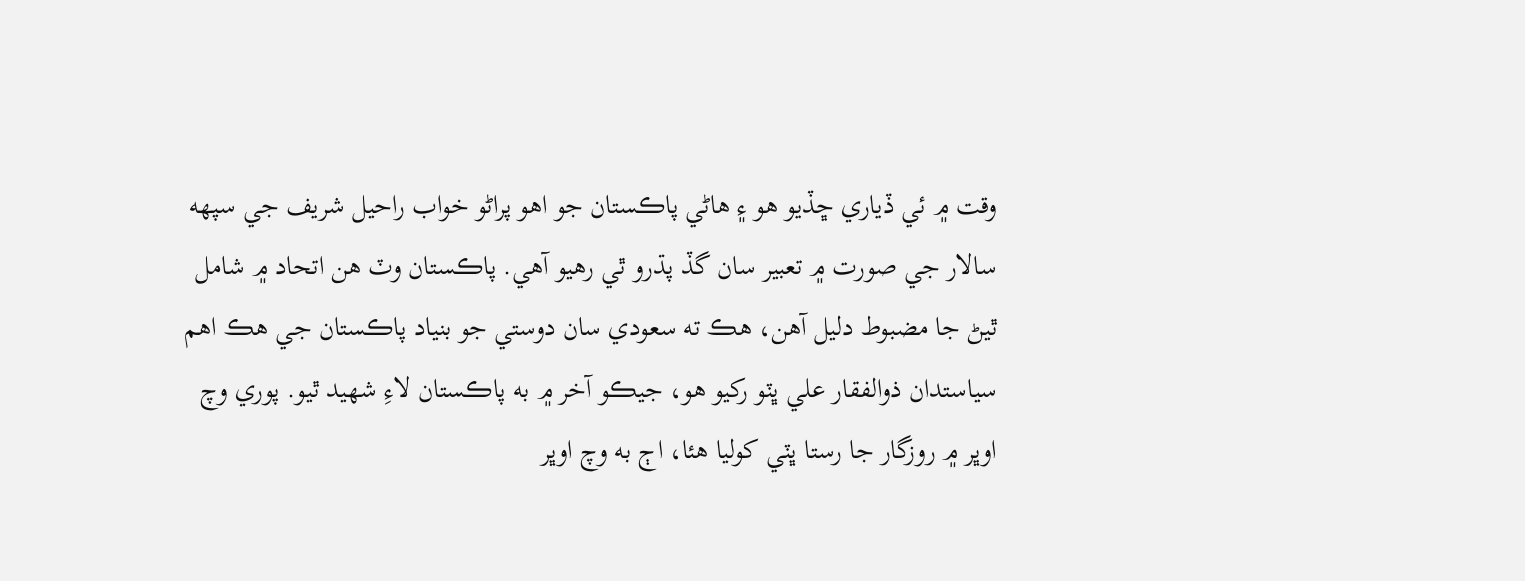وقت ۾ ئي ڏياري ڇڏيو هو ۽ هاڻي پاڪستان جو اهو پراڻو خواب راحيل شريف جي سپهه سالار جي صورت ۾ تعبير سان گڏ پڌرو ٿي رهيو آهي. پاڪستان وٽ هن اتحاد ۾ شامل ٿيڻ جا مضبوط دليل آهن، هڪ ته سعودي سان دوستي جو بنياد پاڪستان جي هڪ اهم سياستدان ذوالفقار علي ڀٽو رکيو هو، جيڪو آخر ۾ به پاڪستان لاءِ شهيد ٿيو. پوري وچ اوڀر ۾ روزگار جا رستا ڀٽي کوليا هئا، اڄ به وچ اوڀر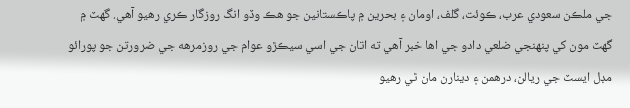جي ملڪن سعودي عرب، ڪوئت، گلف، اومان ۽ بحرين ۾ پاڪستانين جو هڪ وڏو انگ روزگار ڪري رهيو آهي. گهٽ ۾ گهٽ مون کي پنهنجي ضلعي دادو جي اها خبر آهي ته اتان جي اسي سيڪڙو عوام جي روزمرهه جي ضرورتن جو پورائو مڊل ايسٽ جي ريالن، درهمن ۽ دينارن مان ٿي رهيو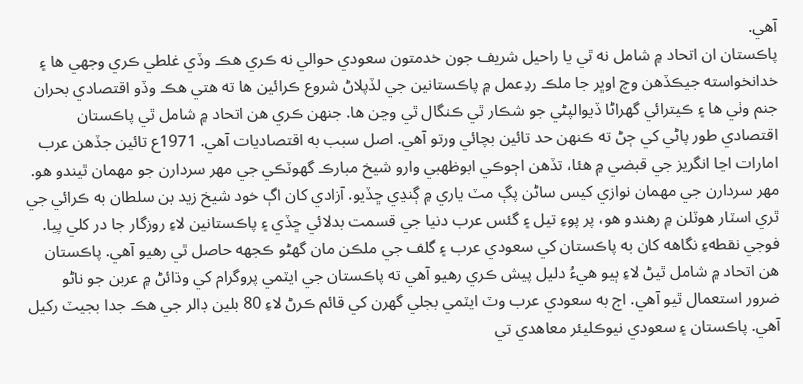آهي.
پاڪستان ان اتحاد ۾ شامل نه ٿي يا راحيل شريف جون خدمتون سعودي حوالي نه ڪري هڪ وڏي غلطي ڪري وجهي ها ۽ خدانخواسته جيڪڏهن وچ اوڀر جا ملڪ ردِعمل ۾ پاڪستانين جي لڏپلاڻ شروع ڪرائين ها ته هتي هڪ وڏو اقتصادي بحران جنم وٺي ها ۽ ڪيترائي گهراڻا ڏيوالپڻي جو شڪار ٿي ڪنگال ٿي وڃن ها. جنهن ڪري هن اتحاد ۾ شامل ٿي پاڪستان اقتصادي طور پاڻي کي ڄڻ ته ڪنهن حد تائين بچائي ورتو آهي. اصل سبب به اقتصاديات آهي. 1971ع تائين جڏهن عرب امارات اڃا انگريز جي قبضي ۾ هئا، تڏهن اڄوڪي ابوظهبي وارو شيخ مبارڪ گهوٽڪي جي مهر سردارن جو مهمان ٿيندو هو. مهر سردارن جي مهمان نوازي کيس ساڻن پڳ مٽ ياري ۾ ڳنڍي ڇڏيو. آزادي کان اڳ خود شيخ زيد بن سلطان به ڪرائي جي ٿري اسٽار هوٽلن ۾ رهندو هو، پر پوءِ تيل ۽ گئس عرب دنيا جي قسمت بدلائي ڇڏي ۽ پاڪستانين لاءِ روزگار جا در کلي پيا. فوجي نقطهءِ نگاهه کان به پاڪستان کي سعودي عرب ۽ گلف جي ملڪن مان گهڻو ڪجهه حاصل ٿي رهيو آهي. پاڪستان هن اتحاد ۾ شامل ٿيڻ لاءِ ٻيو هيءُ دليل پيش ڪري رهيو آهي ته پاڪستان جي ايٽمي پروگرام کي وڌائڻ ۾ عربن جو ناڻو ضرور استعمال ٿيو آهي. اڄ به سعودي عرب وٽ ايٽمي بجلي گهرن کي قائم ڪرڻ لاءِ 80 بلين ڊالر جي هڪ جدا بجيٽ رکيل آهي. پاڪستان ۽ سعودي نيوڪليئر معاهدي تي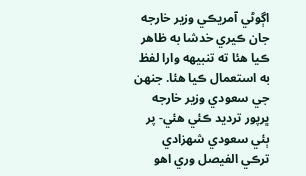اڳوڻي آمريڪي وزير خارجه جان ڪيري خدشا به ظاهر ڪيا هئا ته تنبيهه وارا لفظ به استعمال ڪيا هئا. جنهن جي سعودي وزير خارجه ڀرپور ترديد ڪئي هئي- پر ٻئي سعودي شهزادي ترڪي الفيصل وري اهو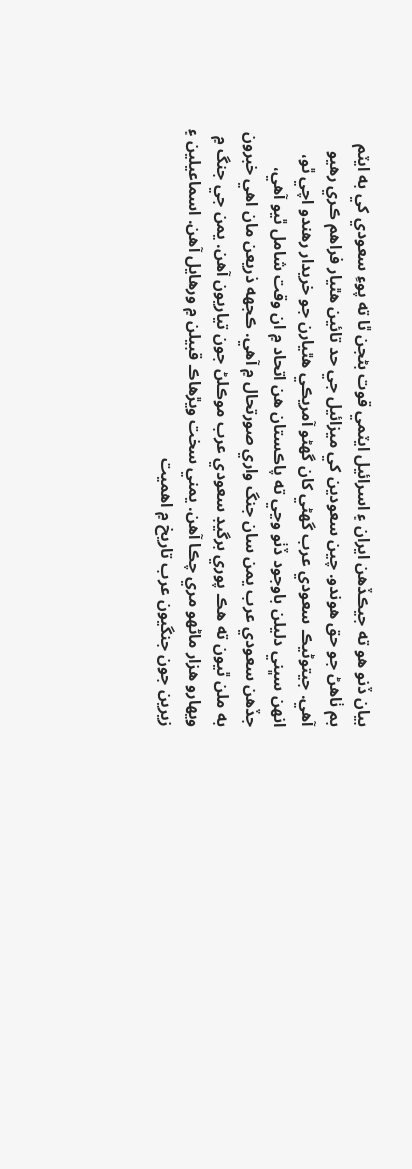بيان ڏنو هو ته جيڪڏهن ايران ۽ اسرائيل ايٽمي قوت بڻجن ٿا ته پوءِ سعودي کي به ايٽم بم ٺاهڻ جو حق هوندو. چين سعودين کي ميزائيل جي حد تائين هٿيار فراهم ڪري رهيو آهي. جيتوڻيڪ سعودي عرب گهڻي کان گهڻو آمريڪي هٿيارن جو خريدار رهندو اچي ٿو، انهن سڀني دليلن باوجود ڏٺو وڃي ته پاڪستان هن اتحاد ۾ ان وقت شامل ٿيو آهي، جڏهن سعودي عرب يمن سان جنگ واري صورتحال ۾ آهي. ڪجهه ذريعن مان اهي خبرون به ملن ٿيون ته هڪ پوري برگيڊ سعودي عرب موڪلڻ جون تياريون آهن. يمن جي جنگ ۾ ويهارو هزار ماڻهو مري چڪا آهن. يمني سخت ويڙهاڪ قبيلن ۾ ورهايل آهن. اسماعيلين ۽ زيرين جون جنگيون عرب تاريخ ۾ اهميت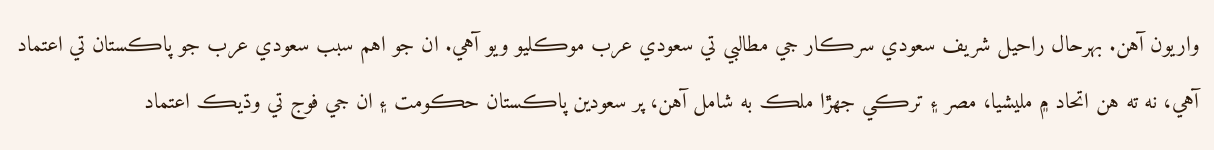واريون آهن. بهرحال راحيل شريف سعودي سرڪار جي مطالبي تي سعودي عرب موڪليو ويو آهي. ان جو اهم سبب سعودي عرب جو پاڪستان تي اعتماد آهي، نه ته هن اتحاد ۾ مليشيا، مصر ۽ ترڪي جهڙا ملڪ به شامل آهن، پر سعودين پاڪستان حڪومت ۽ ان جي فوج تي وڌيڪ اعتماد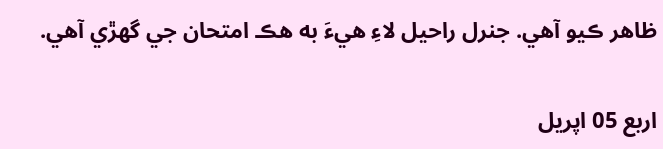ظاهر ڪيو آهي. جنرل راحيل لاءِ هيءَ به هڪ امتحان جي گهڙي آهي.

اربع 05 اپريل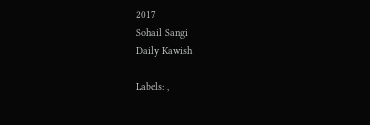2017
Sohail Sangi
Daily Kawish

Labels: ,